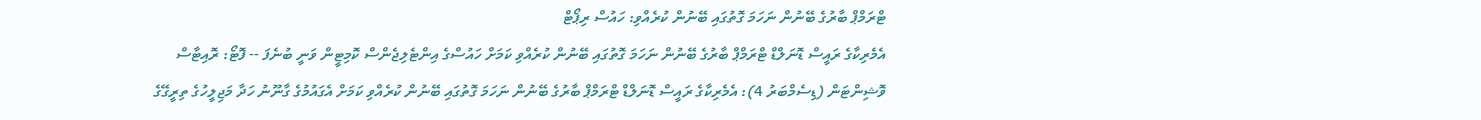ޓްރަމްޕް ބާރުގެ ބޭނުން ނަހަމަ ގޮތުގައި ބޭނުން ކުރެއްވި: ހައުސް ރިޕޯޓް
އެމެރިކާގެ ރައީސް ޑޮނަލްޑް ޓްރަމްޕް ބާރުގެ ބޭނުން ނަހަމަ ގޮތުގައި ބޭނުން ކުރެއްވި ކަމަށް ހައުސްގެ އިންޓެލިޖެންސް ކޮމިޓީން ވަނީ ބުނެފަ -- ފޮޓޯ: ރޮއިޓާސް
ވޮޝިންޓަން (ޑިސެމްބަރު 4): އެމެރިކާގެ ރައީސް ޑޮނަލްޑް ޓްރަމްޕް ބާރުގެ ބޭނުން ނަހަމަ ގޮތުގައި ބޭނުން ކުރެއްވި ކަމަށް އެގައުމުގެ ގާނޫނު ހަދާ މަޖިލީހުގެ ތިރީގޭގެ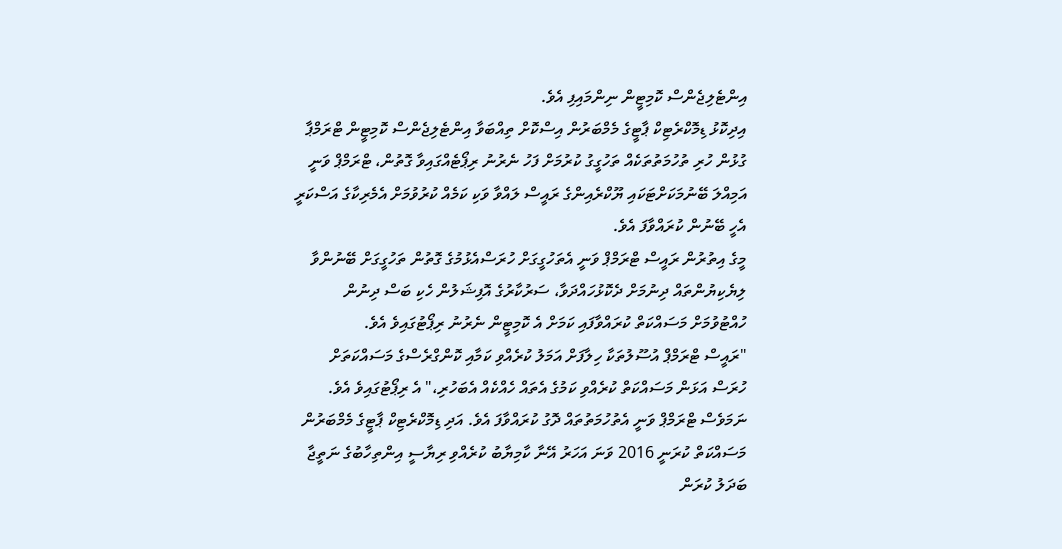އިންޓެލިޖެންސް ކޮމިޓީން ނިންމައިފި އެވެ.
އިދިކޮޅު ޑިމޮކްރެޓިކް ޕާޓީގެ މެމްބަރުން އިސްކޮށް ތިއްބަވާ އިންޓެލިޖެންސް ކޮމިޓީން ޓްރަމްޕާ ގުޅުން ހުރި ތުހުމަތުތަކެއް ތަހުގީގު ކުރުމަށް ފަހު ނެރުނު ރިޕޯޓެއްގައިވާ ގޮތުން، ޓްރަމްޕް ވަނީ އަމިއްލަ ބޭނުމަކަށްޓަކައި ޔޫކްރެއިންގެ ރައީސް ލައްވާ ވަކި ކަމެއް ކުރުވުމަށް އެމެރިކާގެ އަސްކަރީ އެހީ ބޭނުން ކުރައްވާފަ އެވެ.
މީގެ އިތުރުން ރައީސް ޓްރަމްޕް ވަނީ އެތަހުގީގަށް ހުރަސްއެޅުމުގެ ގޮތުން ތަހުގީގަށް ބޭނުންވާ ލިޔެކިޔުންތައް ދިނުމަށް ދެކޮޅުހައްދަވާ، ސަރުކާރުގެ އޮފިޝަލުން ހެކި ބަސް ދިނުން ހުއްޓުވުމަށް މަސައްކަތް ކުރައްވާފައި ކަމަށް އެ ކޮމިޓީން ނެރުނު ރިޕޯޓުގައިވެ އެވެ.
"ރައީސް ޓްރަމްޕް އުސޫލުތަކާ ހިލާފަށް އަމަލު ކުރެއްވި ކަމާއި ކޮންގްރެސްގެ މަސައްކަތަށް ހުރަސް އަޅަން މަސައްކަތް ކުރެއްވި ކަމުގެ އެތައް ހެއްކެއް އެބަހުރި،" އެ ރިޕޯޓުގައިވެ އެވެ.
ނަމަވެސް ޓްރަމްޕް ވަނީ އެތުހުމަތުތައް ދޮގު ކުރައްވާފަ އެވެ. އަދި ޑިމޮކްރެޓިކް ޕާޓީގެ މެމްބަރުން މަސައްކަތް ކުރަނީ 2016 ވަނަ އަހަރު އޭނާ ކާމިޔާބު ކުރެއްވި ރިޔާސީ އިންތިހާބުގެ ނަތީޖާ ބަދަލު ކުރަން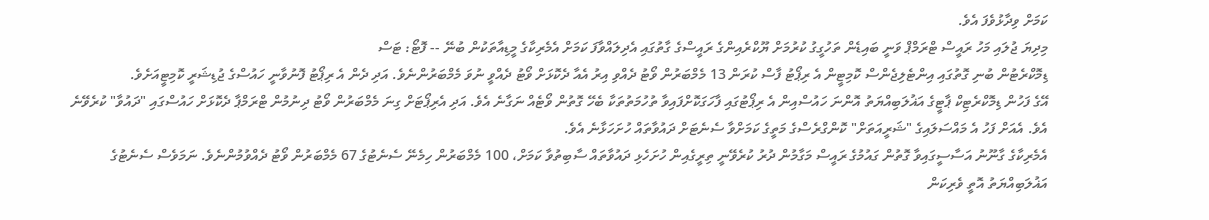ކަމަށް ވިދާޅުވެފަ އެވެ.
މިދިޔަ ޖުލައި މަހު ރައީސް ޓްރަމްޕް ވަނީ ބައިޑެން ތަހުގީގު ކުރުމަށް ޔޫކްރެއިންގެ ރައީސްގެ ގާތުގައި އެދިލައްވާފަ ކަމަށް އެމެރިކާގެ މީޑިއާތަކުން ބުނޭ -- ފޮޓޯ: ޓަސް
ޑިމޮކްރެޓުން ބުނި ގޮތުގައި އިންޓެލިޖެންސް ކޮމިޓީން އެ ރިޕޯޓު ފާސް ކުރަން 13 މެމްބަރުން ވޯޓު ދެއްވި އިރު އެއާ ދެކޮޅަށް ވޯޓު ދެއްވީ ނުވަ މެމްބަރުންނެވެ. އަދި ދެން އެ ރިޕޯޓު ފޮނުވާނީ ހައުސްގެ ޖުޑިޝަރީ ކޮމިޓީއަށެވެ.
އޭގެ ފަހުން ޑިމޮކްރެޓިކް ޕާޓީގެ އަޣުލަބިއްޔަތު އޮންނަ ހައުސްއިން އެ ރިޕޯޓުގައި ފާހަގަކޮށްފައިވާ ތުހުމަތުތަކާ ބެހޭ ގޮތުން ވޯޓެއް ނަގާނެ އެވެ. އަދި އެރިޕޯޓަށް ގިނަ މެމްބަރުން ވޯޓު ދިނުމުން ޓްރަމްޕާ ދެކޮޅަށް ހައުސްގައި "ދައުވާ" ކުރެވޭނެ އެވެ. އެއަށް ފަހު އެ މައްސަލައިގެ "ޝަރީއަތަށް" ކޮންގްރެސްގެ މަތީގެ ކަމަށްވާ ސެނެޓަށް ދައުވާތައް ހުށަހަޅާނެ އެވެ.
އެމެރިކާގެ ގާނޫނު އަސާސީގައިވާ ގޮތުން ގައުމުގެ ރައީސް މަގާމުން ދުރު ކުރެވޭނީ ތިރީގެއިން ހުށަހެޅި ދައުވާތައް ސާބިތުވާ ކަމަށް، 100 މެމްބަރުން ހިމެނޭ ސެނެޓުގެ 67 މެމްބަރުން ވޯޓު ދެއްވުމުންނެވެ. ނަމަވެސް ސެނެޓުގެ އަޣުލަބިއްޔަތު އޮތީ ވެރިކަން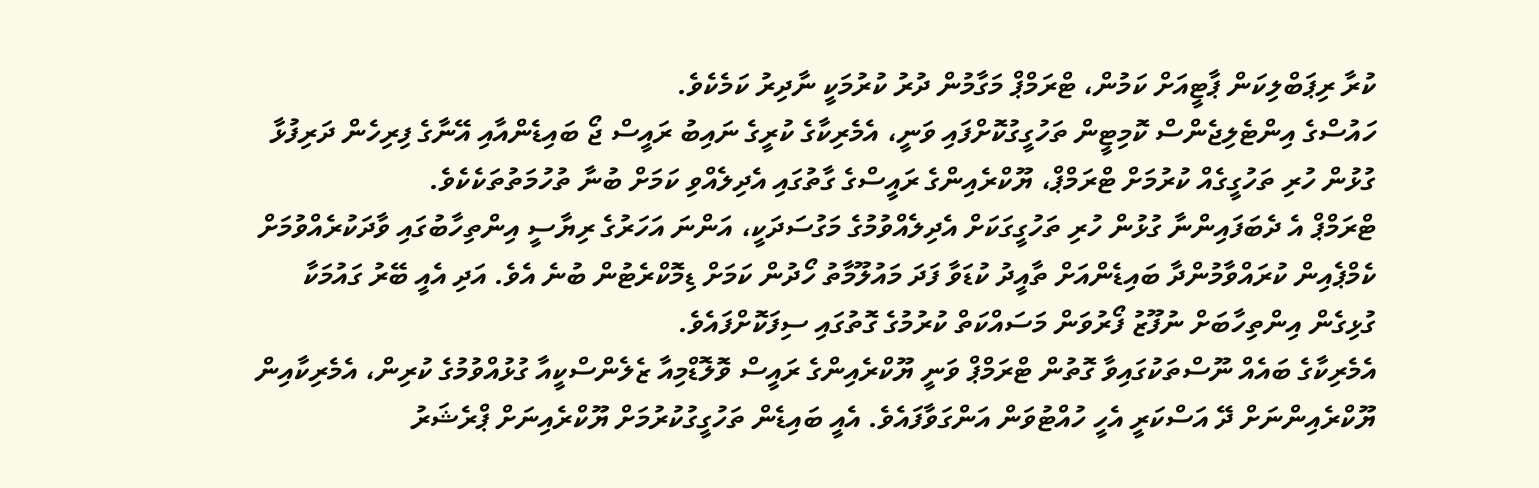ކުރާ ރިޕަބްލިކަން ޕާޓީއަށް ކަމުން، ޓްރަމްޕް މަގާމުން ދުރު ކުރުމަކީ ނާދިރު ކަމެކެވެ.
ހައުސްގެ އިންޓެލިޖެންސް ކޮމިޓީން ތަހުގީގުކޮށްފައި ވަނީ، އެމެރިކާގެ ކުރީގެ ނައިބު ރައީސް ޖޯ ބައިޑެންއާއި އޭނާގެ ފިރިހެން ދަރިފުޅާ ގުޅުން ހުރި ތަހުގީގެއް ކުރުމަށް ޓްރަމްޕް، ޔޫކްރެއިންގެ ރައީސްގެ ގާތުގައި އެދިލެއްވި ކަމަށް ބުނާ ތުހުމަތުތަކެކެވެ.
ޓްރަމްޕް އެ ދެބަފައިންނާ ގުޅުން ހުރި ތަހުގީގަކަށް އެދިލެއްވުމުގެ މަގުސަދަކީ، އަންނަ އަހަރުގެ ރިޔާސީ އިންތިހާބުގައި ވާދަކުރެއްވުމަށް ކެމްޕެއިން ކުރައްވާމުންދާ ބައިޑެންއަށް ތާއީދު ކުޑަވާ ފަދަ މައުލޫމާތު ހޯދުން ކަމަށް ޑިމޮކްރެޓުން ބުނެ އެވެ. އަދި އެއީ ބޭރު ގައުމަކާ ގުޅިގެން އިންތިހާބަށް ނުފޫޒު ފޯރުވަން މަސައްކަތް ކުރުމުގެ ގޮތުގައި ސިފަކޮށްފައެވެ.
އެމެރިކާގެ ބައެއް ނޫސްތަކުގައިވާ ގޮތުން ޓްރަމްޕް ވަނީ ޔޫކްރެއިންގެ ރައީސް ވޮލޮޑްމިއާ ޒެލެންސްކީއާ ގުޅުއްވުމުގެ ކުރިން، އެމެރިކާއިން ޔޫކްރެއިންނަށް ދޭ އަސްކަރީ އެހީ ހުއްޓުވަން އަންގަވާފައެވެ. އެއީ ބައިޑެން ތަހުގީގުކުރުމަށް ޔޫކްރެއިނަށް ޕްރެޝަރު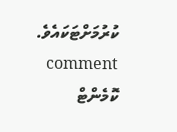ކުރުމަށްޓަކައެވެ.
comment ކޮމެންޓް